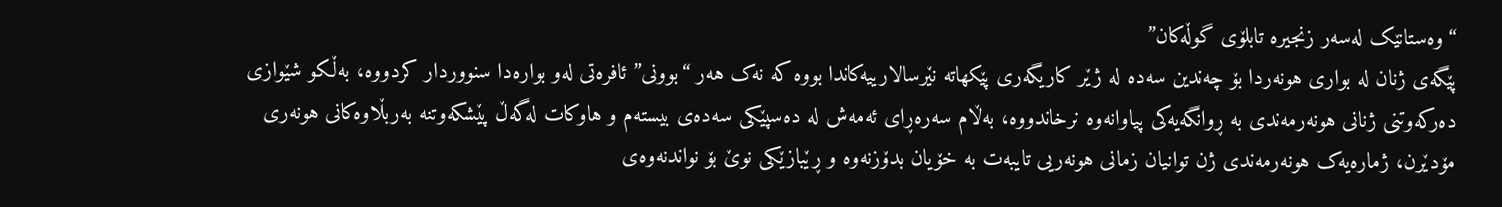“وەستانێک لەسەر زنجیرە تابلۆی گوڵەکان”
پێگەی ژنان لە بواری هونەردا بۆ چەندین سەدە لە ژێر کاریگەری پێکهاتە نێرسالارییەکاندا بووە کە نەک هەر “بوونی” ئافرەتی لەو بوارەدا سنووردار کردووە، بەڵکو شێوازی دەرکەوتنی ژنانی هونەرمەندی بە ڕوانگەیەکی پیاوانەوە نرخاندووە، بەڵام سەرەڕای ئەمەش لە دەسپێکی سەدەی بیستەم و هاوکات لەگەڵ پێشکەوتنە بەربڵاوەکانی هونەری مۆدێرن، ژمارەیەک هونەرمەندی ژن توانیان زمانی هونەریی تایبەت بە خۆیان بدۆزنەوە و ڕێبازێکی نوێ بۆ نواندنەوەی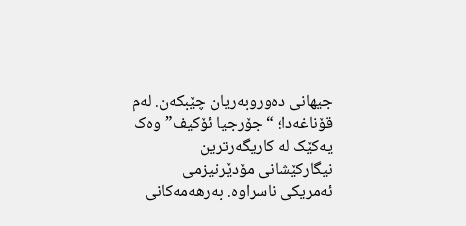جیهانی دەوروبەریان چێبکەن. لەم قۆناغەدا؛ “جۆرجیا ئۆکیف” وەک یەکێک لە کاریگەرترین نیگارکێشانی مۆدێرنیزمی ئەمریکی ناسراوە. بەرهەمەکانی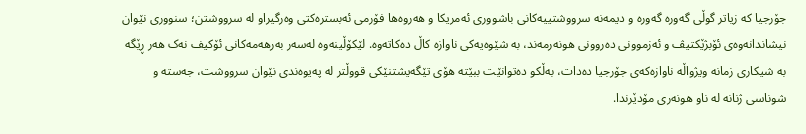جۆرجیا کە زیاتر گوڵی گەورە گەورە و دیمەنە سرووشتییەکانی باشووری ئەمریکا و هەروەها فۆرمی ئەبسترەکتی وەرگیراو لە سرووشتن؛ سنووری نێوان نیشاندانەوەی ئۆبژێکتیڤ و ئەزموونی دەروونی هونەرمەند، بە شێوەیەکی ناوازە کاڵ دەکاتەوە. لێکۆڵینەوە لەسەر بەرهەمەکانی ئۆکیف نەک هەر ڕێگە بە شیکاری زمانە ویژواڵە ناوازەکەی جۆرجیا دەدات، بەڵکو دەتوانێت ببێتە هۆی تێگەیشتنێکی قووڵتر لە پەیوەندی نێوان سرووشت، جەستە و شوناسی ژنانە لە ناو هونەری مۆدێرندا.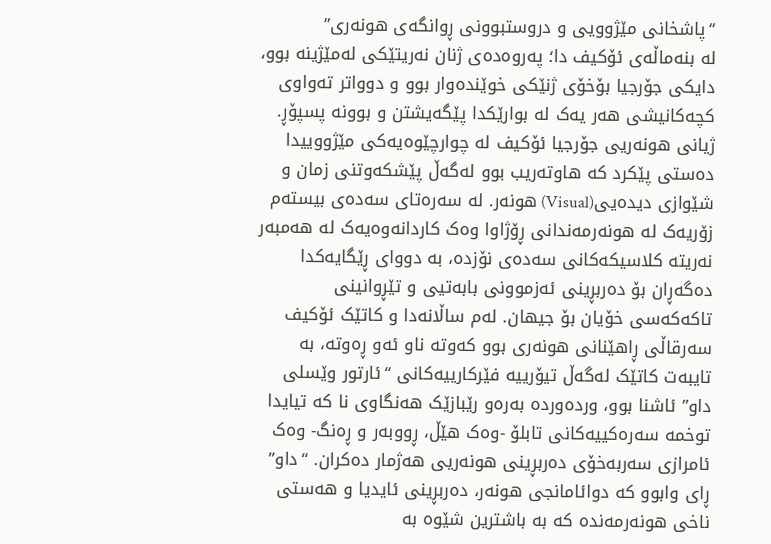“پاشخانی مێژوویی و دروستبوونی ڕوانگەی هونەری”
لە بنەماڵەی ئۆکیف دا؛ پەروەدەی ژنان نەریتێکی لەمێژینە بوو، دایکی جۆرجیا بۆخۆی ژنێکی خوێندەوار بوو و دوواتر تەواوی کچەکانیشی هەر یەک لە بوارێکدا پێگەیشتن و بوونە پسپۆڕ. ژیانی هونەریی جۆرجیا ئۆکیف لە چوارچێوەیەکی مێژووییدا دەستی پێکرد کە هاوتەریب بوو لەگەڵ پێشکەوتنی زمان و شێوازی دیدەیی(Visual) هونەر. لە سەرەتای سەدەی بیستەم زۆریەک لە هونەرمەندانی ڕۆژاوا وەک کاردانەوەیەک لە هەمبەر نەریتە کلاسیکەکانی سەدەی نۆزدە، بە دووای ڕێگایەکدا دەگەڕان بۆ دەربڕینی ئەزموونی بابەتیی و تێڕوانینی تاکەکەسی خۆیان بۆ جیهان. لەم ساڵانەدا و کاتێک ئۆکیف سەرقاڵی ڕاهێنانی هونەری بوو کەوتە ناو ئەو ڕەوتە، بە تایبەت کاتێک لەگەڵ تیۆرییە فێرکارییەکانی “ئارتور وێسلی داو” ئاشنا بوو، وردەوردە بەرەو رێبازێک هەنگاوی نا کە تیایدا توخمە سەرەکییەکانی تابلۆ -وەک هێڵ، ڕووبەر و ڕەنگ- وەک ئامرازی سەربەخۆی دەربڕینی هونەریی هەژمار دەکران. “داو” ڕای وابوو کە دوائامانجی هونەر، دەربڕینی ئایدیا و هەستی ناخی هونەرمەندە کە بە باشترین شێوە بە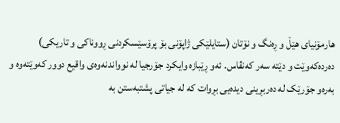هارمۆنیای هێڵ و ڕەنگ و نۆتان (ستایلێکی ژاپۆنی بۆ پرۆسێسکردنی ڕووناکی و تاریکی) دەردەکەوێت و دێتە سەر کەنڤاس. ئەو ڕێبازە وایکرد جۆرجیا لە نوواندنەوەی واقیع دوور کەوێتەوە و بەرەو جۆرێک لە دەربڕینی دیدەیی بڕوات کە لە جیاتی پشتبەستن بە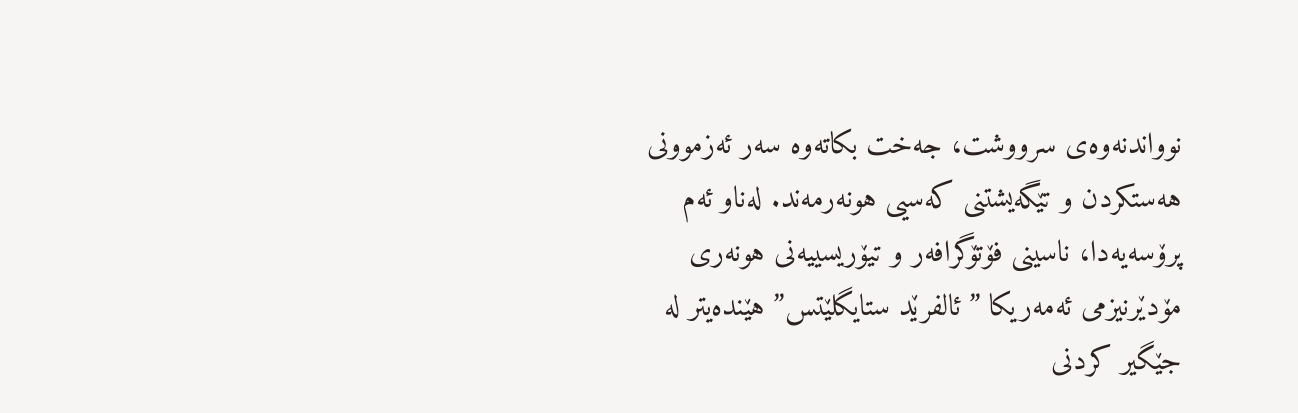نوواندنەوەی سرووشت، جەخت بکاتەوە سەر ئەزموونی هەستکردن و تێگەیشتنی کەسیی هونەرمەند. لەناو ئەم پرۆسەیەدا، ناسینی فۆتۆگرافەر و تیۆریسییەنی هونەری مۆدێرنیزمی ئەمەریکا ” ئالفرێد ستایگلێتس” هێندەیتر لە جێگیر کردنی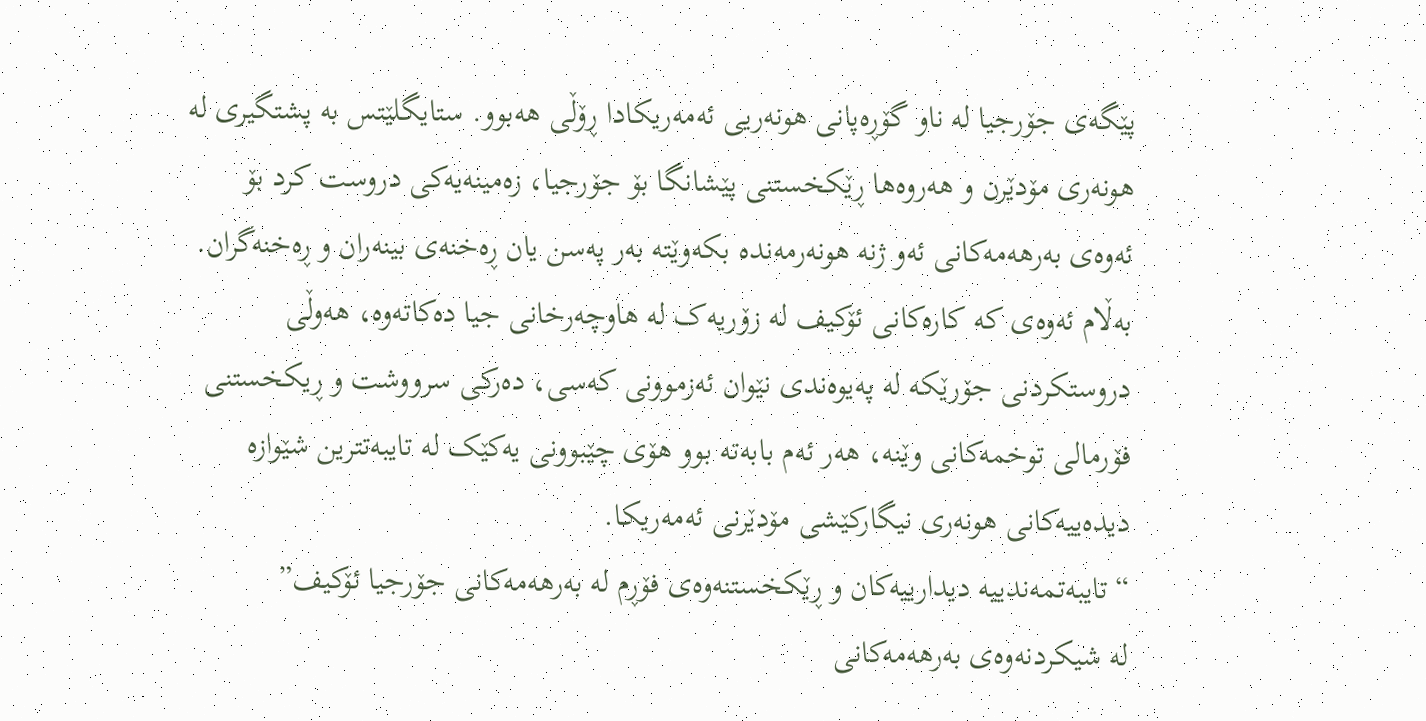پێگەی جۆرجیا لە ناو گۆڕەپانی هونەریی ئەمەریکادا ڕۆڵی هەبوو. ستایگلێتس بە پشتگیری لە هونەری مۆدێرن و هەروەها ڕێکخستنی پێشانگا بۆ جۆرجیا، زەمینەیەکی دروست کرد بۆ ئەوەی بەرهەمەکانی ئەو ژنە هونەرمەندە بکەوێتە بەر پەسن یان ڕەخنەی بینەران و ڕەخنەگران. بەڵام ئەوەی کە کارەکانی ئۆکیف لە زۆریەک لە هاوچەرخانی جیا دەکاتەوە، هەوڵی دروستکردنی جۆرێکە لە پەیوەندی نێوان ئەزموونی کەسی، دەرکی سرووشت و ڕیکخستنی فۆرمالی توخمەکانی وێنە، هەر ئەم بابەتە بوو هۆی چێبوونی یەکێک لە تایبەتترین شێوازە دیدەییەکانی هونەری نیگارکێشی مۆدێرنی ئەمەریکا.
“تایبەتمەندییە دیدارییەکان و ڕێکخستنەوەی فۆڕم لە بەرهەمەکانی جۆرجیا ئۆکیف”
لە شیکردنەوەی بەرهەمەکانی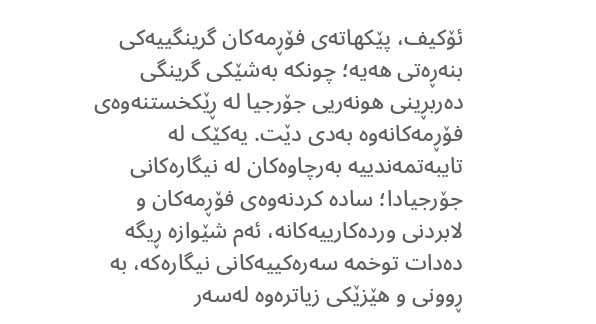ئۆکیف، پێکهاتەی فۆڕمەکان گرینگییەکی بنەڕەتی هەیە؛ چونکە بەشێکی گرینگی دەربڕینی هونەریی جۆرجیا لە ڕێکخستنەوەی فۆڕمەکانەوە بەدی دێت. یەکێک لە تایبەتمەندییە بەرچاوەکان لە نیگارەکانی جۆرجیادا؛ سادە کردنەوەی فۆڕمەکان و لابردنی وردەکارییەکانە، ئەم شێوازە ڕیگە دەدات توخمە سەرەکییەکانی نیگارەکە، بە ڕوونی و هێزێکی زیاترەوە لەسەر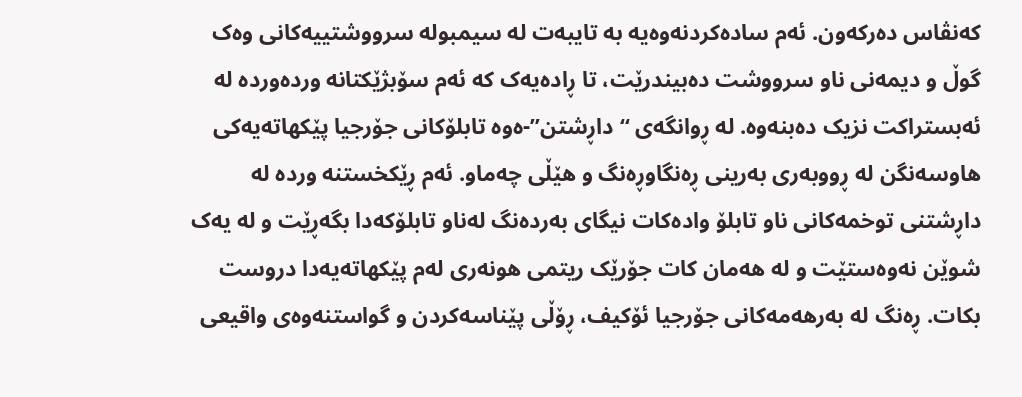کەنڤاس دەرکەون. ئەم سادەکردنەوەیە بە تایبەت لە سیمبولە سرووشتییەکانی وەک گوڵ و دیمەنی ناو سرووشت دەبیندرێت، تا ڕادەیەک کە ئەم سۆبژێکتانە وردەوردە لە ئەبستراکت نزیک دەبنەوە. لە ڕوانگەی “داڕشتن”-ەوە تابلۆکانی جۆرجیا پێکهاتەیەکی هاوسەنگن لە ڕووبەری بەرینی ڕەنگاوڕەنگ و هێڵی چەماو. ئەم ڕێکخستنە وردە لە داڕشتنی توخمەکانی ناو تابلۆ وادەکات نیگای بەردەنگ لەناو تابلۆکەدا بگەڕێت و لە یەک شوێن نەوەستێت و لە هەمان کات جۆرێک ریتمی هونەری لەم پێکهاتەیەدا دروست بکات. ڕەنگ لە بەرهەمەکانی جۆرجیا ئۆکیف، ڕۆڵی پێناسەکردن و گواستنەوەی واقیعی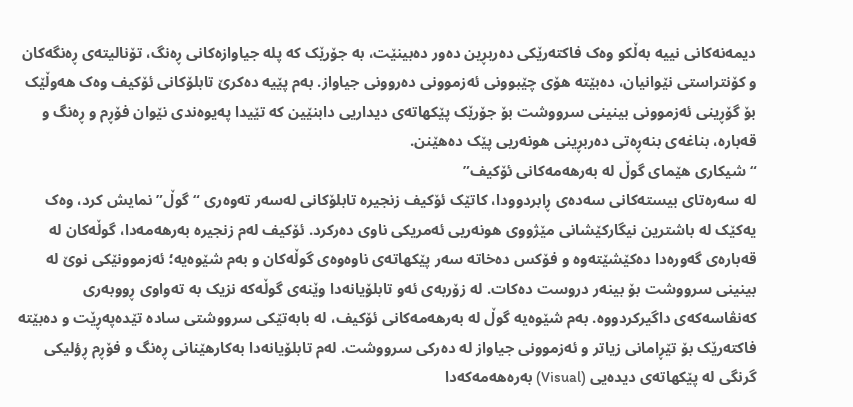دیمەنەکانی نییە بەڵکو وەک فاکتەرێکی دەربڕین دەور دەبینێت، بە جۆرێک کە پلە جیاوازەکانی ڕەنگ، تۆنالیتەی ڕەنگەکان و کۆنتراستی نێوانیان، دەبێتە هۆی چێبوونی ئەزموونی دەروونی جیاواز. بەم پێیە دەکرێ تابلۆکانی ئۆکیف وەک هەوڵێک بۆ گۆڕینی ئەزموونی بینینی سرووشت بۆ جۆرێک پێکهاتەی دیداریی دابنێین کە تێیدا پەیوەندی نێوان فۆڕم و ڕەنگ و قەبارە، بناغەی بنەڕەتی دەربڕینی هونەریی پێک دەهێنن.
“شیکاری هێمای گوڵ لە بەرهەمەکانی ئۆکیف”
لە سەرەتای بیستەکانی سەدەی ڕابردوودا، کاتێک ئۆکیف زنجیرە تابلۆکانی لەسەر تەوەری “گوڵ” نمایش کرد، وەک یەکێک لە باشترین نیگارکێشانی مێژووی هونەریی ئەمریکی ناوی دەرکرد. ئۆکیف لەم زنجیرە بەرهەمەدا، گوڵەکان لە قەبارەی گەورەدا دەکێشێتەوە و فۆکس دەخاتە سەر پێکهاتەی ناوەوەی گوڵەکان و بەم شێوەیە؛ ئەزموونێکی نوێ لە بینینی سرووشت بۆ بینەر دروست دەکات. لە زۆربەی ئەو تابلۆیانەدا وێنەی گوڵەکە نزیک بە تەواوی ڕووبەری کەنڤاسەکەی داگیرکردووە. بەم شێوەیە گوڵ لە بەرهەمەکانی ئۆکیف، لە بابەتێکی سرووشتی سادە تێدەپەڕێت و دەبێتە فاکتەرێک بۆ تێڕامانی زیاتر و ئەزموونی جیاواز لە دەرکی سرووشت. لەم تابلۆیانەدا بەکارهێنانی ڕەنگ و فۆڕم ڕؤلیکی گرنگی لە پێکهاتەی دیدەیی (Visual) بەرەهەمەکەدا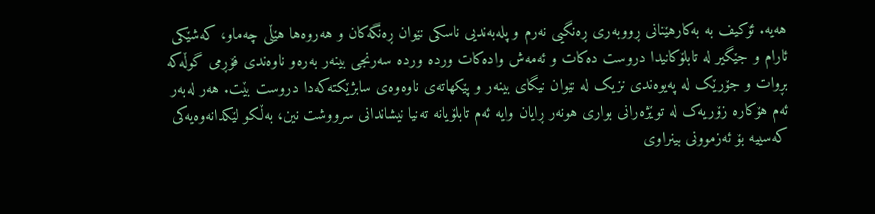هەیە. ئۆکیف بە بەکارهێنانی ڕووبەری ڕەنگیی نەرم و پلەبەندیی ناسکی نێوان ڕەنگەکان و هەروەها هێڵی چەماو، کەشێکی ئارام و جێگیر لە تابلۆکانیدا دروست دەکات و ئەمەش وادەکات وردە وردە سەرنجی بینەر بەرەو ناوەندی فۆڕمی گوڵەکە بڕوات و جۆرێک لە پەیوەندی نزیک لە نێوان نیگای بینەر و پێکهاتەی ناوەوەی سابژێکتەکەدا دروست بێت. هەر لەبەر ئەم هۆکارە زۆریەک لە توێژەرانی بواری هونەر ڕایان وایە ئەم تابلۆیانە تەنیا نیشاندانی سرووشت نین، بەڵکو لێکدانەوەیەکی کەسییە بۆ ئەزموونی بینراوی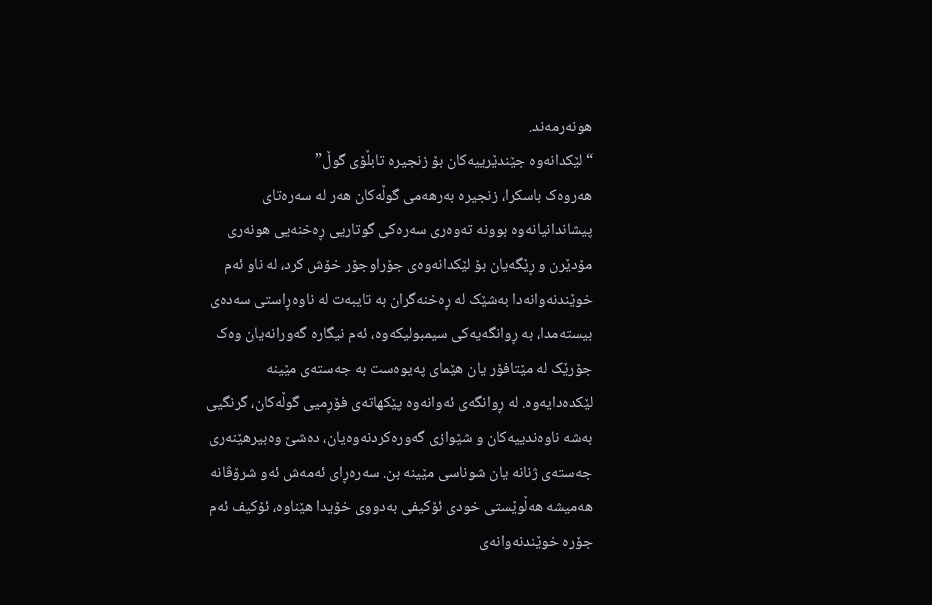هونەرمەند.
“لێکدانەوە جێندێرییەکان بۆ زنجیرە تابڵۆی گوڵ”
هەروەک باسکرا، زنجیرە بەرهەمی گوڵەکان هەر لە سەرەتای پیشاندانیانەوە بوونە تەوەری سەرەکی گوتاریی ڕەخنەیی هونەری مۆدێرن و ڕێگەیان بۆ لێکدانەوەی جۆراوجۆر خۆش کرد، لە ناو ئەم خوێندنەوانەدا بەشێک لە ڕەخنەگران بە تایبەت لە ناوەڕاستی سەدەی بیستەمدا، بە ڕوانگەیەکی سیمبولیکەوە، ئەم نیگارە گەورانەیان وەک جۆرێک لە مێتافۆر یان هێمای پەیوەست بە جەستەی مێینە لێکدەدایەوە. لە ڕوانگەی ئەوانەوە پێکهاتەی فۆڕمیی گوڵەکان، گرنگیی بەشە ناوەندییەکان و شێوازی گەورەکردنەوەیان، دەشێ وەبیرهێنەری جەستەی ژنانە یان شوناسی مێینە بن. سەرەڕای ئەمەش ئەو شرۆڤانە هەمیشە هەڵوێستی خودی ئۆکیفی بەدووی خۆیدا هێناوە، ئۆکیف ئەم جۆرە خوێندنەوانەی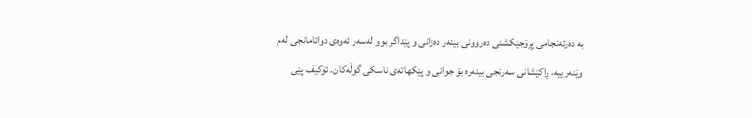بە دەرئەنجامی پڕۆجێکشنی دەروونی بینەر دەزانی و پێداگر بوو لەسەر ئەوەی دوائامانجی لەم وێنەرییە، ڕاکێشانی سەرنجی بینەرە بۆ جوانی و پێکهاتەی ناسکی گوڵەکان. ئۆکیف پێی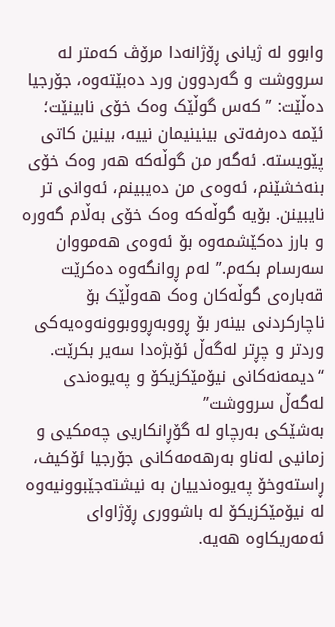وابوو لە ژیانی ڕۆژانەدا مرۆڤ کەمتر لە سرووشت و گەردوون ورد دەبێتەوە، جۆرجیا دەڵێت: ” کەس گوڵێک وەک خۆی نابینێت؛ ئێمە دەرفەتی بینینیمان نییە، بینین کاتی پێویستە. ئەگەر من گوڵەکە هەر وەک خۆی بنەخشێنم، ئەوەی من دەیبینم، ئەوانی تر نایبینن. بۆیە گوڵەکە وەک خۆی بەڵام گەورە و بارز دەکێشمەوە بۆ ئەوەی هەمووان سەرسام بکەم.” لەم ڕوانگەوە دەکرێت قەبارەی گوڵەکان وەک هەوڵێک بۆ ناچارکردنی بینەر بۆ ڕووبەڕووبوونەوەیەکی وردتر و چڕتر لەگەڵ ئۆبژەدا سەیر بکرێت.
“دیمەنەکانی نیۆمێکزیکۆ و پەیوەندی لەگەڵ سرووشت”
بەشێکی بەرچاو لە گۆڕانکاریی چەمکیی و زمانیی لەناو بەرهەمەکانی جۆرجیا ئۆکیف، ڕاستەوخۆ پەیوەندییان بە نیشتەجێبوونیەوە لە نیۆمێکزیکۆ لە باشووری ڕۆژاوای ئەمەریکاوە هەیە.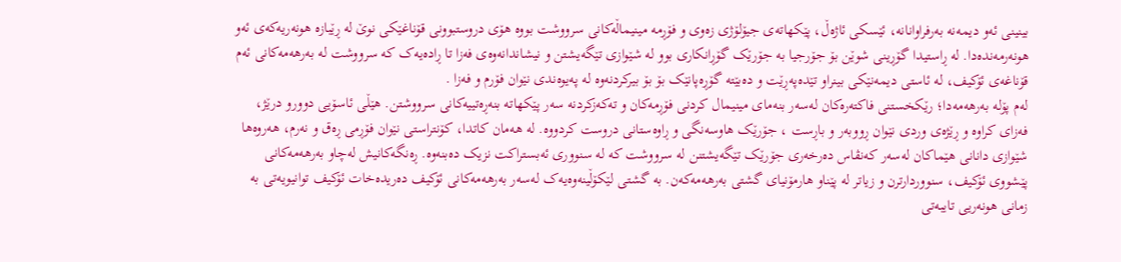بینینی ئەو دیمەنە بەرفراوانانە، ئێسکی ئاژەڵ، پێکهاتەی جیۆلۆژی زەوی و فۆڕمە مینیماڵەکانی سرووشت بووە هۆی دروستبوونی قۆناغێکی نوێ لە ڕێبازە هونەریەکەی ئەو هونەرمەندەدا. لە ڕاستیدا گۆڕینی شوێن بۆ جۆرجیا بە جۆرێک گۆڕانکاری بوو لە شێوازی تێگەیشتن و نیشاندانەوەی فەزا تا ڕادەیەک کە سرووشت لە بەرهەمەکانی ئەم قۆناغەی ئۆکیف، لە ئاستی دیمەنێکی بینراو تێدەپەڕێت و دەبێتە گۆڕەپانێک بۆ بۆ بیرکردنەوە لە پەیوەندی نێوان فۆرم و فەزا .
لەم پۆلە بەرهەمەدا؛ رێکخستنی فاکتەرەکان لەسەر بنەمای مینیمال کردنی فۆڕمەکان و تەکەزکردنە سەر پێکهاتە بنەڕەتییەکانی سرووشتن. هێڵی ئاسۆیی دوورو درێژ، فەزای کراوە و ڕێژەی وردی نێوان ڕووبەر و باڕست ، جۆرێک هاوسەنگی و ڕاوەستانی دروست کردووە. لە هەمان کاتدا، کۆنتراستی نێوان فۆڕمی ڕەق و نەرم، هەروەها شێوازی دانانی هێماکان لەسەر کەنڤاس دەرخەری جۆرێک تێگەیشتنن لە سرووشت کە لە سنووری ئەبستراکت نزیک دەبنەوە. ڕەنگەکانیش لەچاو بەرهەمەکانی پێشووی ئۆکیف، سنووردارترن و زیاتر لە پێناو هارمۆنیای گشتی بەرهەمەکەن. بە گشتی لێکۆڵینەوەیەک لەسەر بەرهەمەکانی ئۆکیف دەریدەخات ئۆکیف توانیویەتی بە زمانی هونەریی تایبەتی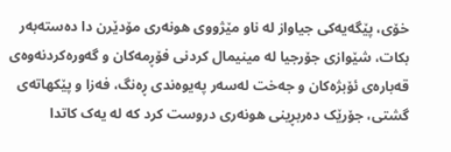خۆی، پێگەیەکی جیاواز لە ناو مێژووی هونەری مۆدێرن دا دەستەبەر بکات، شێوازی جۆرجیا لە مینیمال کردنی فۆڕمەکان و گەورەکردنەوەی قەبارەی ئۆبژەکان و جەخت لەسەر پەیوەندی ڕەنگ، فەزا و پێکهاتەی گشتی، جۆرێک دەربڕینی هونەری دروست کرد کە لە یەک کاتدا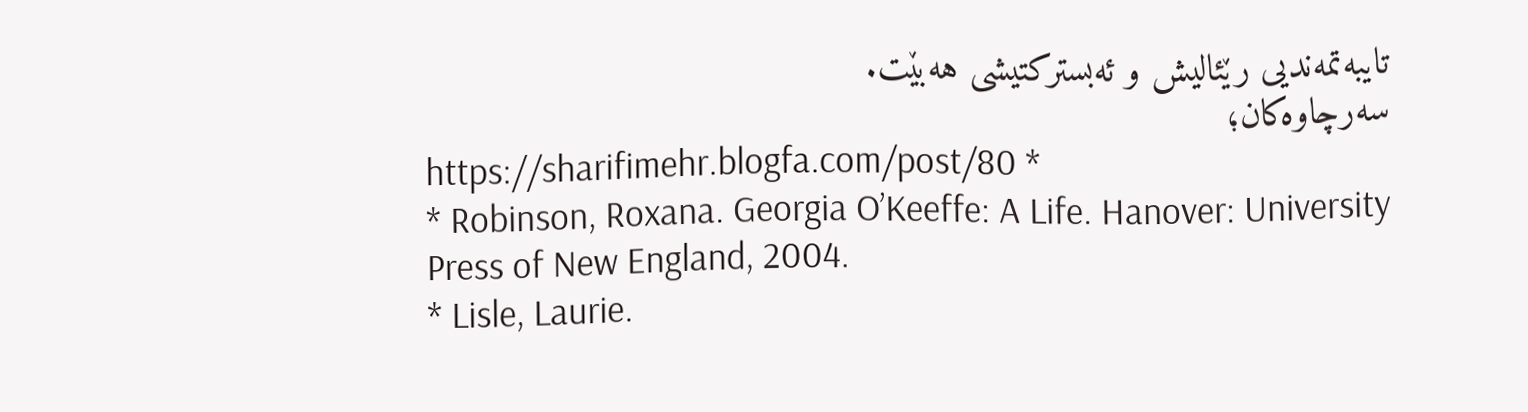تایبەتمەندیی رێئالیش و ئەبسترکتیشی هەبێت.
سەرچاوەکان؛
https://sharifimehr.blogfa.com/post/80 *
* Robinson, Roxana. Georgia O’Keeffe: A Life. Hanover: University Press of New England, 2004.
* Lisle, Laurie.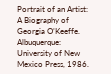Portrait of an Artist: A Biography of Georgia O’Keeffe. Albuquerque: University of New Mexico Press, 1986.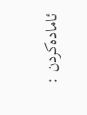ئامادەکردن :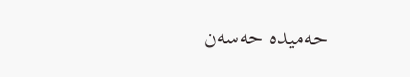حەمیدە حەسەن